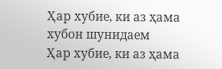Ҳар хубие, ки аз ҳама хубон шунидаем
Ҳар хубие, ки аз ҳама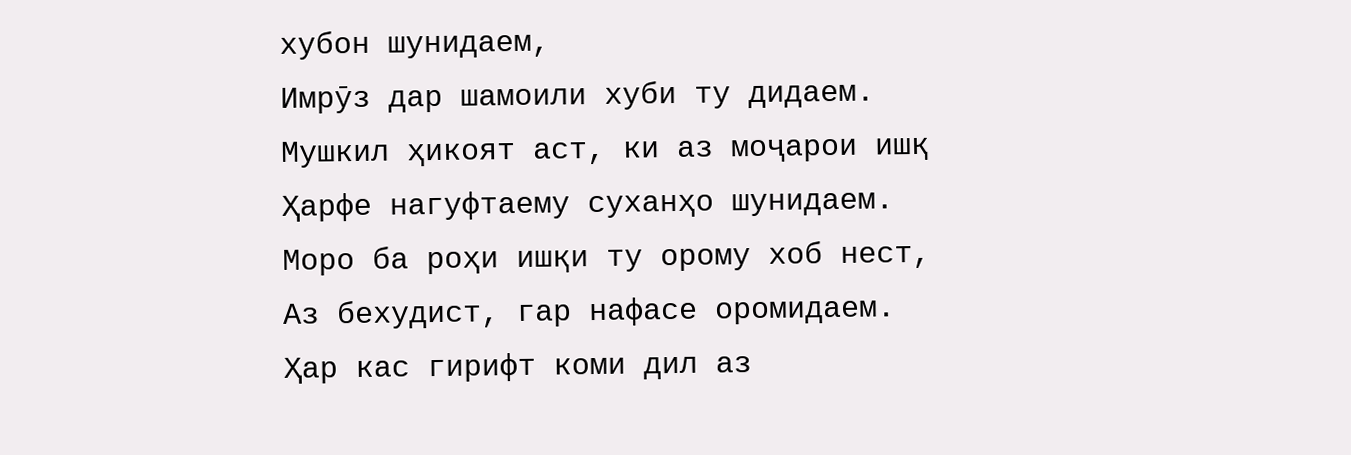хубон шунидаем,
Имрӯз дар шамоили хуби ту дидаем.
Мушкил ҳикоят аст, ки аз моҷарои ишқ
Ҳарфе нагуфтаему суханҳо шунидаем.
Моро ба роҳи ишқи ту орому хоб нест,
Аз бехудист, гар нафасе оромидаем.
Ҳар кас гирифт коми дил аз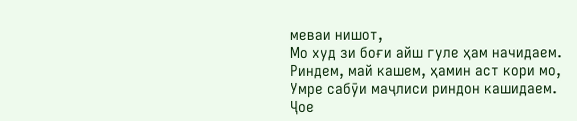меваи нишот,
Мо худ зи боғи айш гуле ҳам начидаем.
Риндем, май кашем, ҳамин аст кори мо,
Умре сабӯи маҷлиси риндон кашидаем.
Ҷое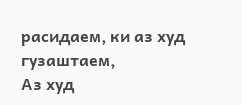расидаем, ки аз худ гузаштаем,
Аз худ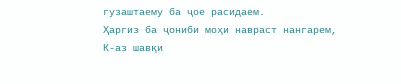гузаштаему ба ҷое расидаем.
Ҳаргиз ба ҷониби моҳи навраст нангарем,
К-аз шавқи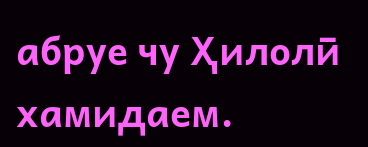абруе чу Ҳилолӣ хамидаем.